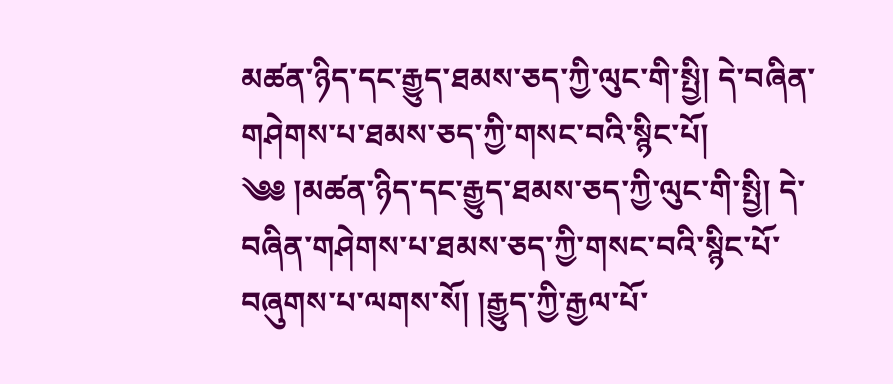མཚན་ཉིད་དང་རྒྱུད་ཐམས་ཅད་ཀྱི་ལུང་གི་སྤྱི། དེ་བཞིན་གཤེགས་པ་ཐམས་ཅད་ཀྱི་གསང་བའི་སྙིང་པོ།
༄༅ །མཚན་ཉིད་དང་རྒྱུད་ཐམས་ཅད་ཀྱི་ལུང་གི་སྤྱི། དེ་བཞིན་གཤེགས་པ་ཐམས་ཅད་ཀྱི་གསང་བའི་སྙིང་པོ་བཞུགས་པ་ལགས་སོ། །རྒྱུད་ཀྱི་རྒྱལ་པོ་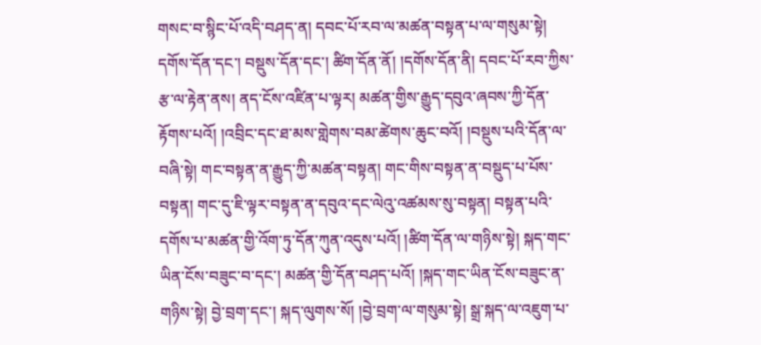གསང་བ་སྙིང་པོ་འདི་བཤད་ན། དབང་པོ་རབ་ལ་མཚན་བསྟན་པ་ལ་གསུམ་སྟེ། དགོས་དོན་དང་། བསྡུས་དོན་དང་། ཚིག་དོན་ནོ། །དགོས་དོན་ནི། དབང་པོ་རབ་ཀྱིས་རྩ་ལ་རྟེན་ནས། ནད་ངོས་འཛིན་པ་ལྟར། མཚན་གྱིས་རྒྱུད་དབུའ་ཞབས་ཀྱི་དོན་རྟོགས་པའོ། །འབྲིང་དང་ཐ་མས་གླེགས་བམ་ཚེགས་ཆུང་བའོ། །བསྡུས་པའི་དོན་ལ་བཞི་སྟེ། གང་བསྟན་ན་རྒྱུད་ཀྱི་མཚན་བསྟན། གང་གིས་བསྟན་ན་བསྡུད་པ་པོས་བསྟན། གང་དུ་ཇི་ལྟར་བསྟན་ན་དབུའ་དང་ལེའུ་འཚམས་སུ་བསྟན། བསྟན་པའི་དགོས་པ་མཚན་གྱི་འོག་ཏུ་དོན་ཀུན་འདུས་པའོ། །ཚིག་དོན་ལ་གཉིས་སྟེ། སྐད་གང་ཡིན་ངོས་བཟུང་བ་དང་། མཚན་གྱི་དོན་བཤད་པའོ། །སྐད་གང་ཡིན་ངོས་བཟུང་ན་གཉིས་སྟེ། བྱེ་བྲག་དང་། སྐད་ལུགས་སོ། །བྱེ་བྲག་ལ་གསུམ་སྟེ། སྒྲ་སྐད་ལ་འཇུག་པ་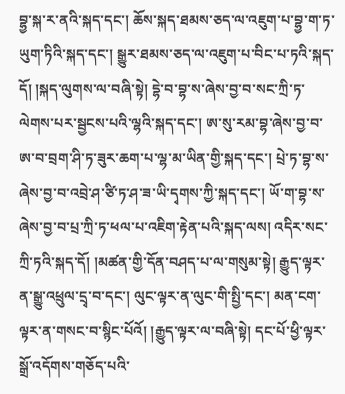བྷྱ་སྐ་ར་ནའི་སྐད་དང་། ཆོས་སྐད་ཐམས་ཅད་ལ་འཇུག་པ་བྷྱ་ག་ཏ་ཡུག་ཏིའི་སྐད་དང་། སྒྱུར་ཐམས་ཅད་ལ་འཇུག་པ་བིང་པ་ཏའི་སྐད་དོ། །སྐད་ལུགས་ལ་བཞི་སྟེ། དྷེ་བ་བྷ་ས་ཞེས་བྱ་བ་སང་ཀྲི་ཏ་ལེགས་པར་སྦྱངས་པའི་ལྷའི་སྐད་དང་། ཨ་སུ་རམ་བྷ་ཞེས་བྱ་བ་ཨ་བ་བྲག་ཤི་ཏ་ཟུར་ཆག་པ་ལྷ་མ་ཡིན་གྱི་སྐད་དང་། པྲེ་ཏ་བྷ་ས་ཞེས་བྱ་བ་འབྲེ་ཤ་ཙི་ཏ་ཤ་ཟ་ཡི་དྭགས་ཀྱི་སྐད་དང་། ཡོ་ག་བྷ་ས་ཞེས་བྱ་བ་པྲ་ཀྲི་ཏ་ཕལ་པ་འཇིག་རྟེན་པའི་སྐད་ལས། འདིར་སང་ཀྲི་ཏའི་སྐད་དོ། །མཚན་གྱི་དོན་བཤད་པ་ལ་གསུམ་སྟེ། རྒྱུད་ལྟར་ན་སྒྱུ་འཕྲུལ་དྲྭ་བ་དང་། ལུང་ལྟར་ན་ལུང་གི་སྤྱི་དང་། མན་ངག་ལྟར་ན་གསང་བ་སྙིང་པོའོ། །རྒྱུད་ལྟར་ལ་བཞི་སྟེ། དང་པོ་ཕྱི་ལྟར་སྒྲོ་འདོགས་གཅོད་པའི་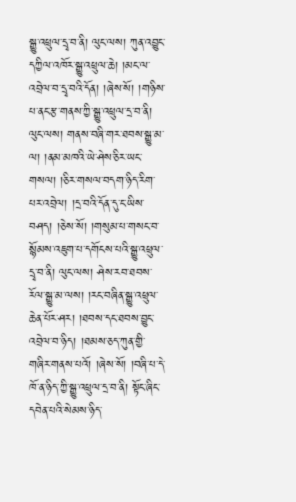སྒྱུ་འཕྲུལ་དྲྭ་བ་ནི། ལུང་ལས། ཀུན་འབྱུང་དཀྱིལ་འཁོར་སྒྱུ་འཕྲུལ་ཆེ། །མང་ལ་འབྲེལ་བ་དྲྭ་བའི་དོན། །ཞེས་སོ། །གཉིས་པ་ནང་རྩ་གནས་ཀྱི་སྒྱུ་འཕྲུལ་དྲ་བ་ནི། ལུང་ལས། གནས་བཞི་གར་ཐབས་སྒྱུ་མ་ལ། །ནམ་མཁའི་ཡེ་ཤེས་ཅིར་ཡང་གསལ། །ཅིར་གསལ་བདག་ཉིད་རིག་པར་འབྲེལ། །དྲ་བའི་དོན་དུ་ང་ཡིས་བཤད། །ཅེས་སོ། །གསུམ་པ་གསང་བ་སྙོམས་འཇུག་པ་དགོངས་པའི་སྒྱུ་འཕྲུལ་དྲྭ་བ་ནི། ལུང་ལས། ཤེས་རབ་ཐབས་རོལ་སྒྱུ་མ་ལས། །རང་བཞིན་སྒྱུ་འཕྲུལ་ཆེན་པོར་ཤར། །ཐབས་དང་ཐབས་བྱུང་འབྲེལ་བ་ཉིད། །ཐམས་ཅད་ཀུན་གྱི་གཞིར་གནས་པའོ། །ཞེས་སོ། །བཞི་པ་དེ་ཁོ་ན་ཉིད་ཀྱི་སྒྱུ་འཕྲུལ་དྲ་བ་ནི། སྟོང་ཞིང་དབེན་པའི་སེམས་ཉིད་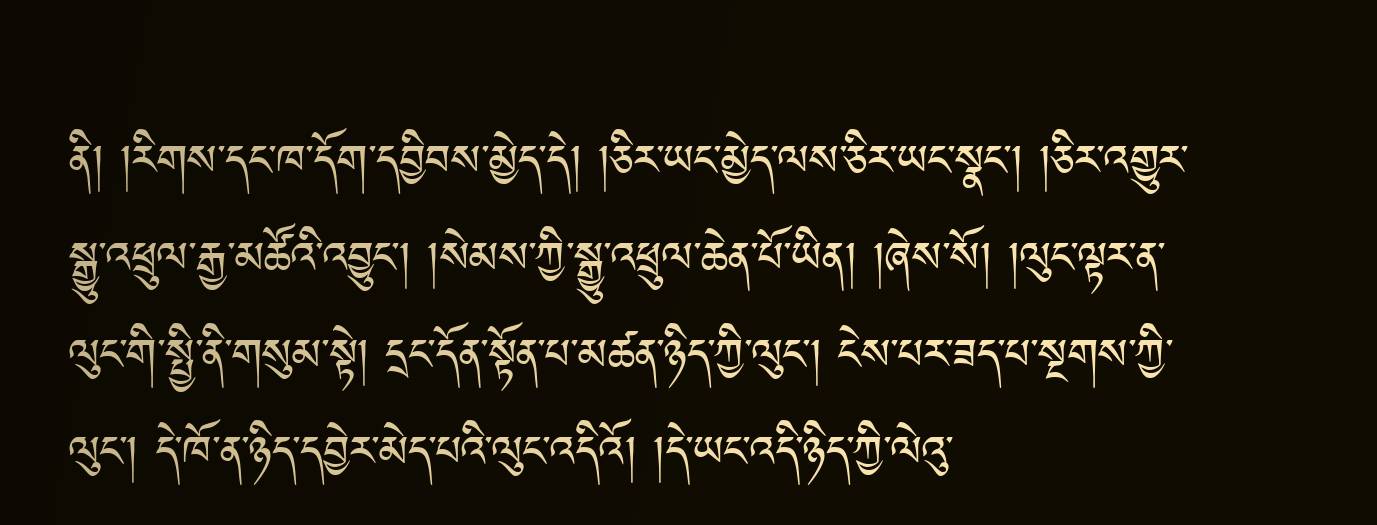ནི། །རིགས་དང་ཁ་དོག་དབྱིབས་མྱེད་དེ། །ཅིར་ཡང་མྱེད་ལས་ཅིར་ཡང་སྣང་། །ཅིར་འགྱུར་སྒྱུ་འཕྲུལ་རྒྱ་མཚོའི་འབྱུང་། །སེམས་ཀྱི་སྒྱུ་འཕྲུལ་ཆེན་པོ་ཡིན། །ཞེས་སོ། །ལུང་ལྟར་ན་ལུང་གི་སྤྱི་ནི་གསུམ་སྟེ། དྲང་དོན་སྟོན་པ་མཚན་ཉིད་ཀྱི་ལུང་། ངེས་པར་ཟད་པ་སྔགས་ཀྱི་ལུང་། དེ་ཁོ་ན་ཉིད་དབྱེར་མེད་པའི་ལུང་འདིའོ། །དེ་ཡང་འདི་ཉིད་ཀྱི་ལེའུ་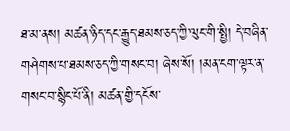ཐ་མ་ནས། མཚན་ཉིད་དང་རྒྱུད་ཐམས་ཅད་ཀྱི་ལུང་གི་སྤྱི། དེ་བཞིན་གཤེགས་པ་ཐམས་ཅད་ཀྱི་གསང་བ། ཞེས་སོ། །མན་ངག་ལྟར་ན་གསང་བ་སྙིང་པོ་ནི། མཚན་གྱི་དངོས་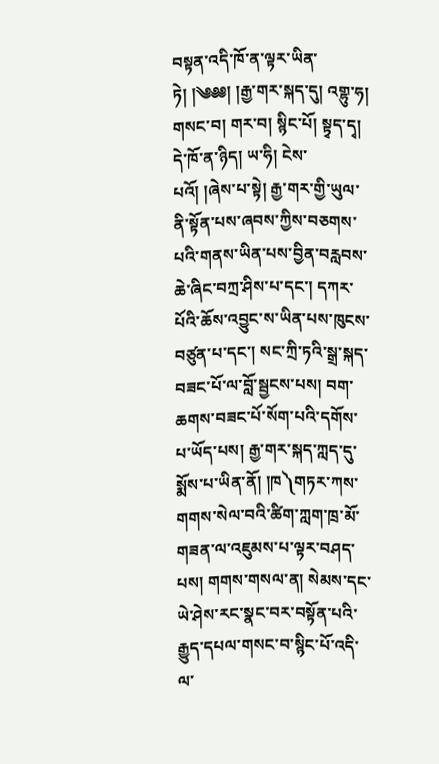བསྟན་འདི་ཁོ་ན་ལྟར་ཡིན་ཏེ། །༄༅༅། །རྒྱ་གར་སྐད་དུ། འགྷུ་ཧ། གསང་བ། གར་བ། སྙིང་པོ། སྟྭད་དྭ། དེ་ཁོ་ན་ཉིད། ཡ་ཧི། ངེས་པའོ། །ཞེས་པ་སྟེ། རྒྱ་གར་གྱི་ཡུལ་ནི་སྟོན་པས་ཞབས་ཀྱིས་བཅགས་པའི་གནས་ཡིན་པས་བྱིན་བརླབས་ཆེ་ཞིང་བཀྲ་ཤིས་པ་དང་། དཀར་པོའི་ཆོས་འབྱུང་ས་ཡིན་པས་ཁུངས་བཙུན་པ་དང་། སང་ཀྲི་ཏའི་སྒྲ་སྐད་བཟང་པོ་ལ་བློ་སྦྱངས་པས། བག་ཆགས་བཟང་པོ་སོག་པའི་དགོས་པ་ཡོད་པས། རྒྱ་གར་སྐད་ཀླད་དུ་སྨོས་པ་ཡིན་ནོ། །ཁ༽གཏར་ཀས་གགས་སེལ་བའི་ཚིག་ཀླག་ཁྲ་མོ་གཟན་ལ་འཇུམས་པ་ལྟར་བཤད་པས། གགས་གསལ་ན། སེམས་དང་ཡེ་ཤེས་རང་སྣང་བར་བསྟོན་པའི་རྒྱུད་དཔལ་གསང་བ་སྙིང་པོ་འདི་ལ་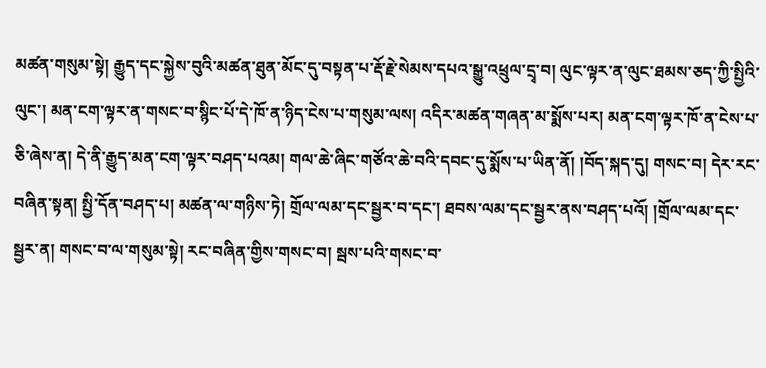མཚན་གསུམ་སྟེ། རྒྱུད་དང་སྐྱེས་བུའི་མཚན་ཐུན་མོང་དུ་བསྟན་པ་རྡོ་རྗེ་སེམས་དཔའ་སྒྱུ་འཕྲུལ་དྲྭ་བ། ལུང་ལྟར་ན་ལུང་ཐམས་ཅད་ཀྱི་སྤྱིའི་ལུང་། མན་ངག་ལྟར་ན་གསང་བ་སྙིང་པོ་དེ་ཁོ་ན་ཉིད་ངེས་པ་གསུམ་ལས། འདིར་མཚན་གཞན་མ་སྨོས་པར། མན་ངག་ལྟར་ཁོ་ན་ངེས་པ་ཅི་ཞེས་ན། དེ་ནི་རྒྱུད་མན་ངག་ལྟར་བཤད་པའམ། གལ་ཆེ་ཞིང་གཙོའ་ཆེ་བའི་དབང་དུ་སྨོས་པ་ཡིན་ནོ། །བོད་སྐད་དུ། གསང་བ། དེར་རང་བཞིན་སྟན། སྤྱི་དོན་བཤད་པ། མཚན་ལ་གཉིས་ཏེ། གྲོལ་ལམ་དང་སྦྱར་བ་དང་། ཐབས་ལམ་དང་སྦྱར་ནས་བཤད་པའོ། །གྲོལ་ལམ་དང་སྦྱར་ན། གསང་བ་ལ་གསུམ་སྟེ། རང་བཞིན་གྱིས་གསང་བ། སྦས་པའི་གསང་བ་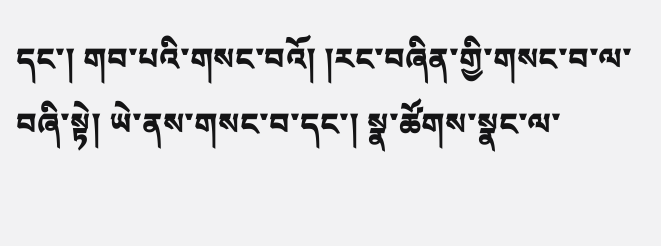དང་། གབ་པའི་གསང་བའོ། །རང་བཞིན་གྱི་གསང་བ་ལ་བཞི་སྟེ། ཡེ་ནས་གསང་བ་དང་། སྣ་ཚོགས་སྣང་ལ་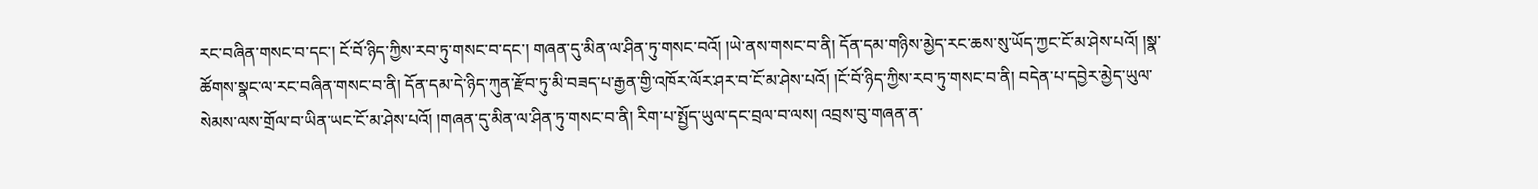རང་བཞིན་གསང་བ་དང་། ངོ་བོ་ཉིད་ཀྱིས་རབ་ཏུ་གསང་བ་དང་། གཞན་དུ་མིན་ལ་ཤིན་ཏུ་གསང་བའོ། །ཡེ་ནས་གསང་བ་ནི། དོན་དམ་གཉིས་མྱེད་རང་ཆས་སུ་ཡོད་ཀྱང་ངོ་མ་ཤེས་པའོ། །སྣ་ཚོགས་སྣང་ལ་རང་བཞིན་གསང་བ་ནི། དོན་དམ་དེ་ཉིད་ཀུན་རྫོབ་ཏུ་མི་བཟད་པ་རྒྱན་གྱི་འཁོར་ལོར་ཤར་བ་ངོ་མ་ཤེས་པའོ། །ངོ་བོ་ཉིད་ཀྱིས་རབ་ཏུ་གསང་བ་ནི། བདེན་པ་དབྱེར་མྱེད་ཡུལ་སེམས་ལས་གྲོལ་བ་ཡིན་ཡང་ངོ་མ་ཤེས་པའོ། །གཞན་དུ་མིན་ལ་ཤིན་ཏུ་གསང་བ་ནི། རིག་པ་སྤྱོད་ཡུལ་དང་བྲལ་བ་ལས། འབྲས་བུ་གཞན་ན་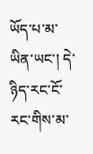ཡོད་པ་མ་ཡིན་ཡང་། དེ་ཉིད་རང་ངོ་རང་གིས་མ་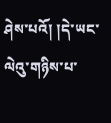ཤེས་པའོ། །དེ་ཡང་ལེའུ་གཉིས་པ་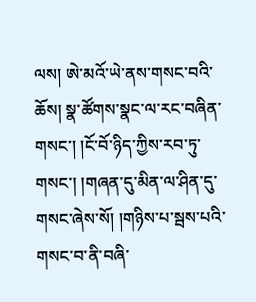ལས། ཨེ་མའོ་ཡེ་ནས་གསང་བའི་ཆོས། སྣ་ཚོགས་སྣང་ལ་རང་བཞིན་གསང་། །ངོ་བོ་ཉིད་ཀྱིས་རབ་ཏུ་གསང་། །གཞན་དུ་མིན་ལ་ཤིན་དུ་གསང་ཞེས་སོ། །གཉིས་པ་སྦས་པའི་གསང་བ་ནི་བཞི་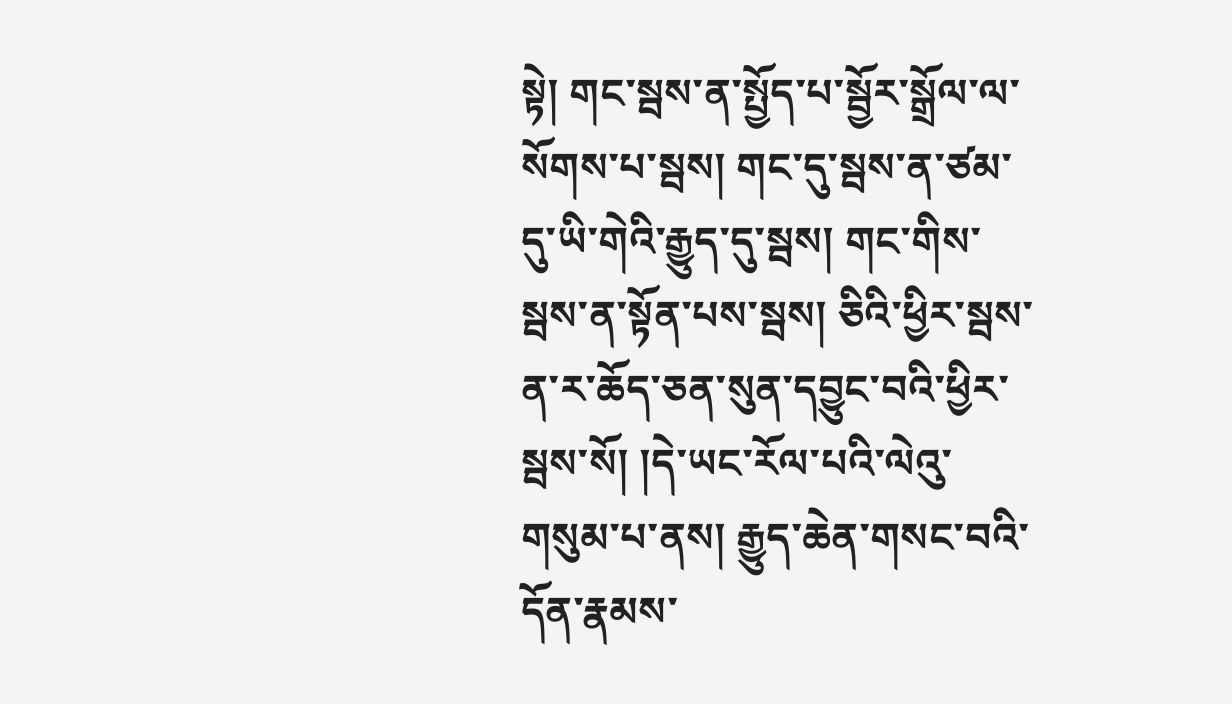སྟེ། གང་སྦས་ན་སྤྱོད་པ་སྦྱོར་སྒྲོལ་ལ་སོགས་པ་སྦས། གང་དུ་སྦས་ན་ཙམ་དུ་ཡི་གེའི་རྒྱུད་དུ་སྦས། གང་གིས་སྦས་ན་སྟོན་པས་སྦས། ཅིའི་ཕྱིར་སྦས་ན་ར་ཆོད་ཅན་སུན་དབྱུང་བའི་ཕྱིར་སྦས་སོ། །དེ་ཡང་རོལ་པའི་ལེའུ་གསུམ་པ་ནས། རྒྱུད་ཆེན་གསང་བའི་དོན་རྣམས་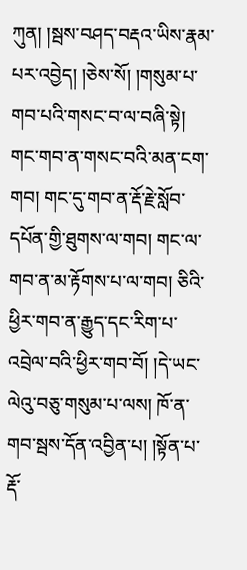ཀུན། །སྦས་བཤད་བརྡའ་ཡིས་རྣམ་པར་འབྱེད། །ཅེས་སོ། །གསུམ་པ་གབ་པའི་གསང་བ་ལ་བཞི་སྟེ། གང་གབ་ན་གསང་བའི་མན་ངག་གབ། གང་དུ་གབ་ན་རྡོ་རྗེ་སློབ་དཔོན་གྱི་ཐུགས་ལ་གབ། གང་ལ་གབ་ན་མ་རྟོགས་པ་ལ་གབ། ཅིའི་ཕྱིར་གབ་ན་རྒྱུད་དང་རིག་པ་འབྲེལ་བའི་ཕྱིར་གབ་བོ། །དེ་ཡང་ལེའུ་བཅུ་གསུམ་པ་ལས། ཁོ་ན་གབ་སྦས་དོན་འབྱིན་པ། །སྟོན་པ་རྡོ་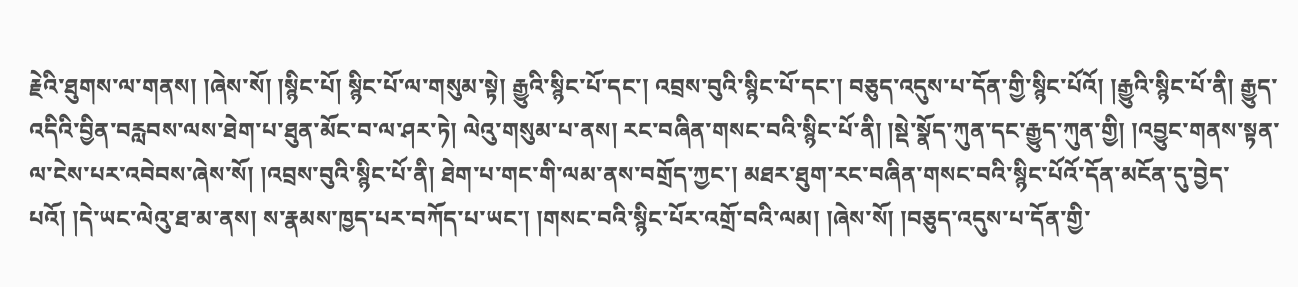རྗེའི་ཐུགས་ལ་གནས། །ཞེས་སོ། །སྙིང་པོ། སྙིང་པོ་ལ་གསུམ་སྟེ། རྒྱུའི་སྙིང་པོ་དང་། འབྲས་བུའི་སྙིང་པོ་དང་། བཅུད་འདུས་པ་དོན་གྱི་སྙིང་པོའོ། །རྒྱུའི་སྙིང་པོ་ནི། རྒྱུད་འདིའི་བྱིན་བརླབས་ལས་ཐེག་པ་ཐུན་མོང་བ་ལ་ཤར་ཏེ། ལེའུ་གསུམ་པ་ནས། རང་བཞིན་གསང་བའི་སྙིང་པོ་ནི། །སྡེ་སྣོད་ཀུན་དང་རྒྱུད་ཀུན་གྱི། །འབྱུང་གནས་སྟན་ལ་ངེས་པར་འབེབས་ཞེས་སོ། །འབྲས་བུའི་སྙིང་པོ་ནི། ཐེག་པ་གང་གི་ལམ་ནས་བགྲོད་ཀྱང་། མཐར་ཐུག་རང་བཞིན་གསང་བའི་སྙིང་པོའོ་དོན་མངོན་དུ་བྱེད་པའོ། །དེ་ཡང་ལེའུ་ཐ་མ་ནས། ས་རྣམས་ཁྱད་པར་བཀོད་པ་ཡང་། །གསང་བའི་སྙིང་པོར་འགྲོ་བའི་ལམ། །ཞེས་སོ། །བཅུད་འདུས་པ་དོན་གྱི་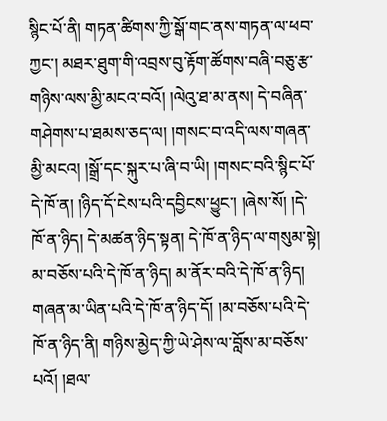སྙིང་པོ་ནི། གཏན་ཚིགས་ཀྱི་སྒོ་གང་ནས་གཏན་ལ་ཕབ་ཀྱང་། མཐར་ཐུག་གི་འབྲས་བུ་རྟོག་ཚོགས་བཞི་བཅུ་རྩ་གཉིས་ལས་མྱི་མངའ་བའོ། །ལེའུ་ཐ་མ་ནས། དེ་བཞིན་གཤེགས་པ་ཐམས་ཅད་ལ། །གསང་བ་འདི་ལས་གཞན་མྱི་མངའ། །སྒྲོ་དང་སྐུར་པ་ཞི་བ་ཡི། །གསང་བའི་སྙིང་པོ་དེ་ཁོ་ན། །ཉིད་དོ་ངེས་པའི་དབྱིངས་ཕྱུང་། །ཞེས་སོ། །དེ་ཁོ་ན་ཉིད། དེ་མཚན་ཉིད་སྟན། དེ་ཁོ་ན་ཉིད་ལ་གསུམ་སྟེ། མ་བཅོས་པའི་དེ་ཁོ་ན་ཉིད། མ་ནོར་བའི་དེ་ཁོ་ན་ཉིད། གཞན་མ་ཡིན་པའི་དེ་ཁོ་ན་ཉིད་དོ། །མ་བཅོས་པའི་དེ་ཁོ་ན་ཉིད་ནི། གཉིས་མྱེད་ཀྱི་ཡེ་ཤེས་ལ་བློས་མ་བཅོས་པའོ། །ཐལ་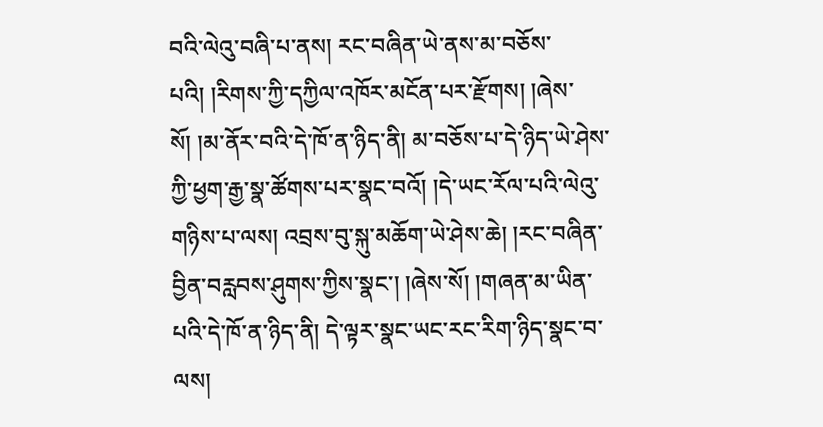བའི་ལེའུ་བཞི་པ་ནས། རང་བཞིན་ཡེ་ནས་མ་བཅོས་པའི། །རིགས་ཀྱི་དཀྱིལ་འཁོར་མངོན་པར་རྫོགས། །ཞེས་སོ། །མ་ནོར་བའི་དེ་ཁོ་ན་ཉིད་ནི། མ་བཅོས་པ་དེ་ཉིད་ཡེ་ཤེས་ཀྱི་ཕྱག་རྒྱ་སྣ་ཚོགས་པར་སྣང་བའོ། །དེ་ཡང་རོལ་པའི་ལེའུ་གཉིས་པ་ལས། འབྲས་བུ་སྐུ་མཆོག་ཡེ་ཤེས་ཆེ། །རང་བཞིན་བྱིན་བརླབས་ཤུགས་ཀྱིས་སྣང་། །ཞེས་སོ། །གཞན་མ་ཡིན་པའི་དེ་ཁོ་ན་ཉིད་ནི། དེ་ལྟར་སྣང་ཡང་རང་རིག་ཉིད་སྣང་བ་ལས།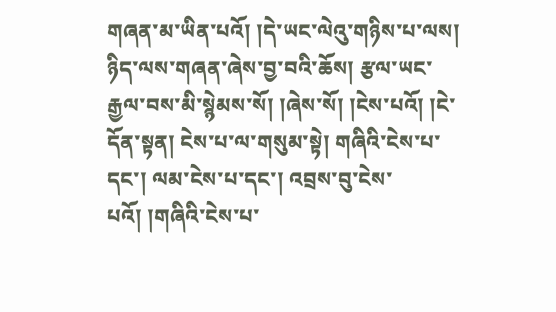གཞན་མ་ཡིན་པའོ། །དེ་ཡང་ལེའུ་གཉིས་པ་ལས། ཉིད་ལས་གཞན་ཞེས་བྱ་བའི་ཆོས། རྩལ་ཡང་རྒྱལ་བས་མི་སྙེམས་སོ། །ཞེས་སོ། །ངེས་པའོ། །ངེ་དོན་སྟན། ངེས་པ་ལ་གསུམ་སྟེ། གཞིའི་ངེས་པ་དང་། ལམ་ངེས་པ་དང་། འབྲས་བུ་ངེས་པའོ། །གཞིའི་ངེས་པ་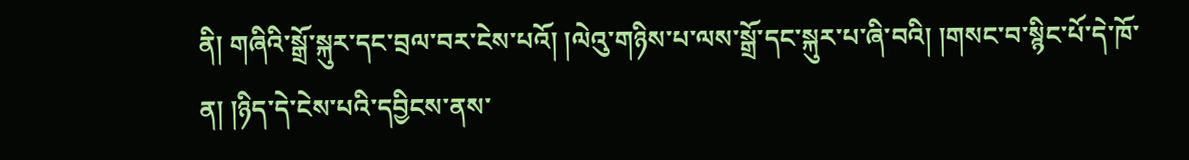ནི། གཞིའི་སྒྲོ་སྐུར་དང་བྲལ་བར་ངེས་པའོ། །ལེའུ་གཉིས་པ་ལས་སྒྲོ་དང་སྐུར་པ་ཞི་བའི། །གསང་བ་སྙིང་པོ་དེ་ཁོ་ན། །ཉིད་དེ་ངེས་པའི་དབྱིངས་ནས་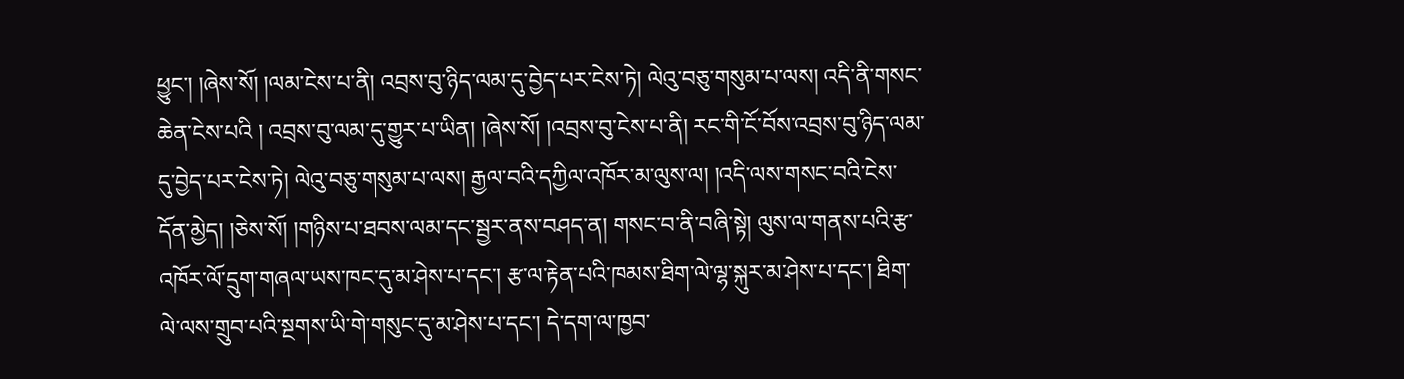ཕྱུང་། །ཞེས་སོ། །ལམ་ངེས་པ་ནི། འབྲས་བུ་ཉིད་ལམ་དུ་བྱེད་པར་ངེས་ཏེ། ལེའུ་བཅུ་གསུམ་པ་ལས། འདི་ནི་གསང་ཆེན་ངེས་པའི ། འབྲས་བུ་ལམ་དུ་གྱུར་པ་ཡིན། །ཞེས་སོ། །འབྲས་བུ་ངེས་པ་ནི། རང་གི་ངོ་བོས་འབྲས་བུ་ཉིད་ལམ་དུ་བྱེད་པར་ངེས་ཏེ། ལེའུ་བཅུ་གསུམ་པ་ལས། རྒྱལ་བའི་དཀྱིལ་འཁོར་མ་ལུས་ལ། །འདི་ལས་གསང་བའི་ངེས་དོན་མྱེད། །ཅེས་སོ། །གཉིས་པ་ཐབས་ལམ་དང་སྦྱར་ནས་བཤད་ན། གསང་བ་ནི་བཞི་སྟེ། ལུས་ལ་གནས་པའི་རྩ་འཁོར་ལོ་དྲུག་གཞལ་ཡས་ཁང་དུ་མ་ཤེས་པ་དང་། རྩ་ལ་རྟེན་པའི་ཁམས་ཐིག་ལེ་ལྷ་སྐུར་མ་ཤེས་པ་དང་། ཐིག་ལེ་ལས་གྲུབ་པའི་སྔགས་ཡི་གེ་གསུང་དུ་མ་ཤེས་པ་དང་། དེ་དག་ལ་ཁྱབ་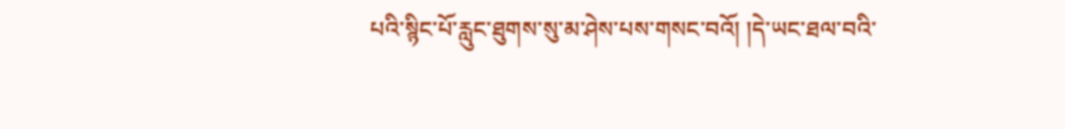པའི་སྙིང་པོ་རླུང་ཐུགས་སུ་མ་ཤེས་པས་གསང་བའོ། །དེ་ཡང་ཐལ་བའི་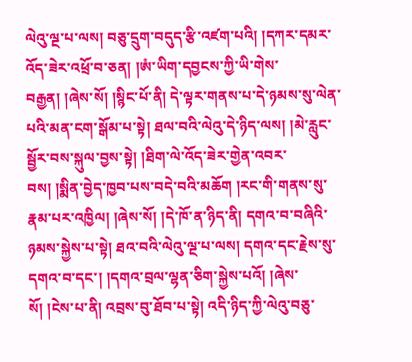ལེའུ་ལྔ་པ་ལས། བཅུ་དྲུག་བདུད་རྩི་འཛག་པའི། །དཀར་དམར་འོད་ཟེར་འཕྲོ་བ་ཅན། །ཨཾ་ཡིག་དབྱངས་ཀྱི་ཡི་གེས་བརྒྱན། །ཞེས་སོ། །སྙིང་པོ་ནི། དེ་ལྟར་གནས་པ་དེ་ཉམས་སུ་ལེན་པའི་མན་ངག་སྒོམ་པ་སྟེ། ཐལ་བའི་ལེའུ་དེ་ཉིད་ལས། །མེ་རླུང་སྦྱོར་བས་སྐུལ་བྱས་སྟེ། །ཐིག་ལེ་འོད་ཟེར་གྱེན་འབར་བས། །སྨིན་བྱེད་ཁྱབ་པས་བདེ་བའི་མཆོག །རང་གི་གནས་སུ་རྣམ་པར་འཁྱིལ། །ཞེས་སོ། །དེ་ཁོ་ན་ཉིད་ནི། དགའ་བ་བཞིའི་ཉམས་སྐྱེས་པ་སྟེ། ཐའ་བའི་ལེའུ་ལྔ་པ་ལས། དགའ་དང་རྗེས་སུ་དགའ་བ་དང་། །དགའ་བྲལ་ལྷན་ཅིག་སྐྱེས་པའོ། །ཞེས་སོ། །ངེས་པ་ནི། འབྲས་བུ་ཐོབ་པ་སྟེ། འདི་ཉིད་ཀྱི་ལེའུ་བཅུ་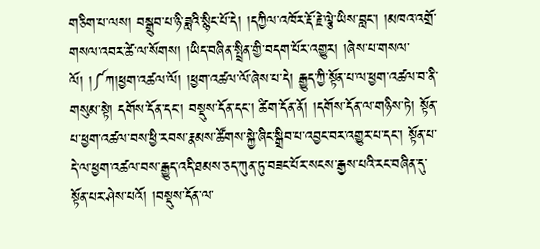གཅིག་པ་ལས། བསྒྲུབ་པ་ཉི་ཟླའི་སྙིང་པོ་དེ། །དཀྱིལ་འཁོར་རྡོ་རྗེ་ལྕེ་ཡིས་བླང་། །མཁའ་འགྲོ་གསལ་འབར་ཚེ་ལ་སོགས། །ཡིད་བཞིན་སྤྲིན་གྱི་བདག་པོར་འགྱུར། །ཞེས་པ་གསལ་ལོ། །༼ཀ།ཕྱག་འཚལ་ལོ། །ཕྱག་འཚལ་ལོ་ཞེས་པ་དེ། རྒྱུད་ཀྱི་སྟོན་པ་ལ་ཕྱག་འཚལ་བ་ནི་གསུམ་སྟེ། དགོས་དོན་དང་། བསྡུས་དོན་དང་། ཚིག་དོན་ནོ། །དགོས་དོན་ལ་གཉིས་ཏེ། སྟོན་པ་ཕྱག་འཚལ་བས་ཕྱི་རབས་རྣམས་ཚོགས་སྐྱེ་ཞིང་སྒྲིབ་པ་འབྱང་བར་འགྱུར་པ་དང་། སྟོན་པ་དེ་ལ་ཕྱག་འཚལ་བས་རྒྱུད་འདི་ཐམས་ཅད་ཀུན་ཏུ་བཟང་པོར་སངས་རྒྱས་པའི་རང་བཞིན་དུ་སྟོན་པར་ཤེས་པའོ། །བསྡུས་དོན་ལ་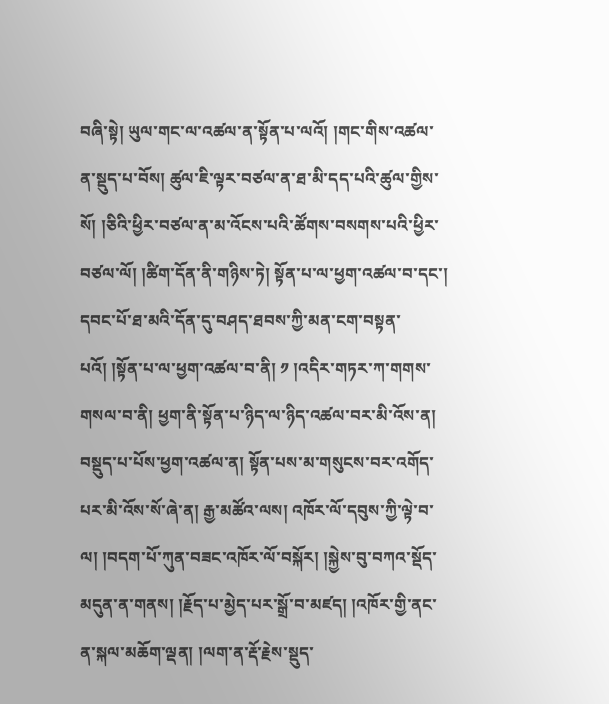བཞི་སྟེ། ཡུལ་གང་ལ་འཚལ་ན་སྟོན་པ་ལའོ། །གང་གིས་འཚལ་ན་སྡུད་པ་བོས། ཚུལ་ཇི་ལྟར་བཙལ་ན་ཐ་མི་དད་པའི་ཚུལ་གྱིས་སོ། །ཅིའི་ཕྱིར་བཙལ་ན་མ་འོངས་པའི་ཚོགས་བསགས་པའི་ཕྱིར་བཙལ་ལོ། །ཚིག་དོན་ནི་གཉིས་ཏེ། སྟོན་པ་ལ་ཕྱག་འཚལ་བ་དང་། དབང་པོ་ཐ་མའི་དོན་དུ་བཤད་ཐབས་ཀྱི་མན་ངག་བསྟན་པའོ། །སྟོན་པ་ལ་ཕྱག་འཚལ་བ་ནི། ༡ །འདིར་གཏར་ཀ་གགས་གསལ་བ་ནི། ཕྱག་ནི་སྟོན་པ་ཉིད་ལ་ཉིད་འཚལ་བར་མི་འོས་ན། བསྡུད་པ་པོས་ཕྱག་འཚལ་ན། སྟོན་པས་མ་གསུངས་བར་འགོད་པར་མི་འོས་སོ་ཞེ་ན། རྒྱ་མཚོའ་ལས། འཁོར་ལོ་དབུས་ཀྱི་ལྟེ་བ་ལ། །བདག་པོ་ཀུན་བཟང་འཁོར་ལོ་བསྐོར། །སྐྱེས་བུ་བཀའ་སྡོད་མདུན་ན་གནས། །རྗོད་པ་མྱེད་པར་སྒྲོ་བ་མཛད། །འཁོར་གྱི་ནང་ན་སྐལ་མཆོག་ལྡན། །ལག་ན་རྡོ་རྗེས་སྡུད་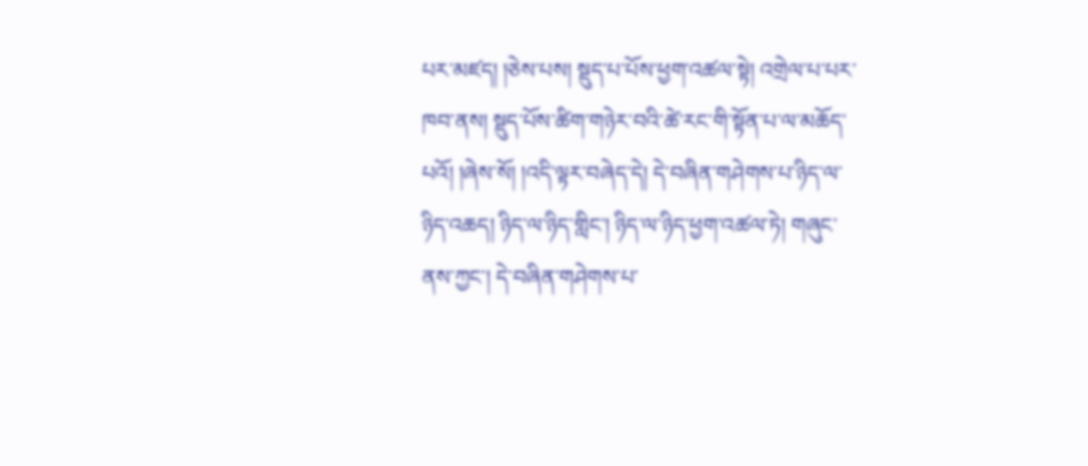པར་མཛད། །ཅེས་པས། སྡུད་པ་པོས་ཕྱག་འཚལ་སྟེ། འགྲེལ་པ་པར་ཁབ་ནས། སྡུད་པོས་ཚིག་གཉེར་བའི་ཚེ་རང་གི་སྟོན་པ་ལ་མཆོད་པའོ། །ཞེས་སོ། །འདི་ལྟར་བཞེད་དེ། དེ་བཞིན་གཤེགས་པ་ཉིད་ལ་ཉིད་འཆད། ཉིད་ལ་ཉིད་གླིང་། ཉིད་ལ་ཉིད་ཕྱག་འཚལ་ཏེ། གཞུང་ནས་ཀྱང་། དེ་བཞིན་གཤེགས་པ་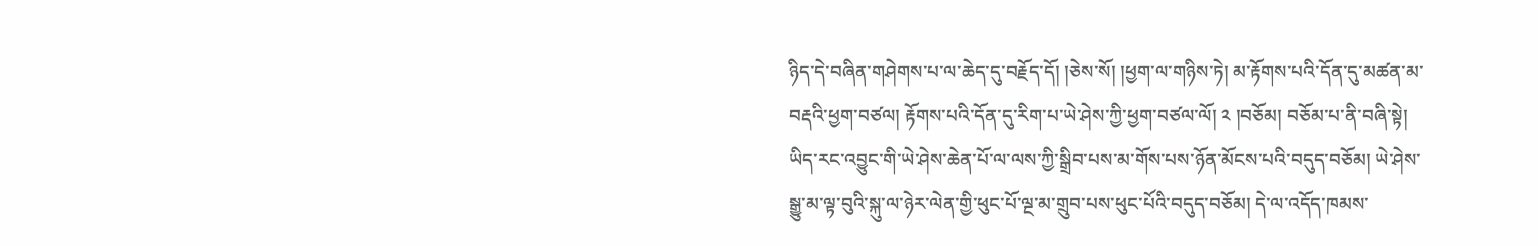ཉིད་དེ་བཞིན་གཤེགས་པ་ལ་ཆེད་དུ་བརྗོད་དོ། །ཅེས་སོ། །ཕྱག་ལ་གཉིས་ཏེ། མ་རྟོགས་པའི་དོན་དུ་མཚན་མ་བརྡའི་ཕྱག་བཙལ། རྟོགས་པའི་དོན་དུ་རིག་པ་ཡེ་ཤེས་ཀྱི་ཕྱག་བཙལ་ལོ། ༢ །བཅོམ། བཅོམ་པ་ནི་བཞི་སྟེ། ཡིད་རང་འབྱུང་གི་ཡེ་ཤེས་ཆེན་པོ་ལ་ལས་ཀྱི་སྒྲིབ་པས་མ་གོས་པས་ཉོན་མོངས་པའི་བདུད་བཅོམ། ཡེ་ཤེས་སྒྱུ་མ་ལྟ་བུའི་སྐུ་ལ་ཉེར་ལེན་གྱི་ཕུང་པོ་ལྔ་མ་གྲུབ་པས་ཕུང་པོའི་བདུད་བཅོམ། དེ་ལ་འདོད་ཁམས་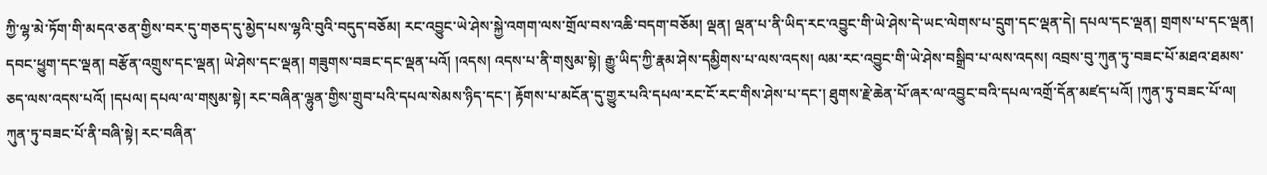ཀྱི་ལྷ་མེ་ཏོག་གི་མདའ་ཅན་གྱིས་བར་དུ་གཅད་དུ་མྱེད་པས་ལྷའི་བུའི་བདུད་བཅོམ། རང་འབྱུང་ཡེ་ཤེས་སྐྱེ་འགག་ལས་གྲོལ་བས་འཆི་བདག་བཅོམ། ལྡན། ལྡན་པ་ནི་ཡིད་རང་འབྱུང་གི་ཡེ་ཤེས་དེ་ཡང་ལེགས་པ་དྲུག་དང་ལྡན་དེ། དཔལ་དང་ལྡན། གྲགས་པ་དང་ལྡན། དབང་ཕྱུག་དང་ལྡན། བརྩོན་འགྲུས་དང་ལྡན། ཡེ་ཤེས་དང་ལྡན། གཟུགས་བཟང་དང་ལྡན་པའོ། །འདས། འདས་པ་ནི་གསུམ་སྟེ། རྒྱུ་ཡིད་ཀྱི་རྣམ་ཤེས་དམྱིགས་པ་ལས་འདས། ལམ་རང་འབྱུང་གི་ཡེ་ཤེས་བསྒྲིབ་པ་ལས་འདས། འབྲས་བུ་ཀུན་ཏུ་བཟང་པོ་མཐའ་ཐམས་ཅད་ལས་འདས་པའོ། །དཔལ། དཔལ་ལ་གསུམ་སྟེ། རང་བཞིན་ལྷུན་གྱིས་གྲུབ་པའི་དཔལ་སེམས་ཉིད་དང་། རྟོགས་པ་མངོན་དུ་གྱུར་པའི་དཔལ་རང་ངོ་རང་གིས་ཤེས་པ་དང་། ཐུགས་རྗེ་ཆེན་པོ་ཞར་ལ་འབྱུང་བའི་དཔལ་འགྲོ་དོན་མཛད་པའོ། །ཀུན་ཏུ་བཟང་པོ་ལ། ཀུན་ཏུ་བཟང་པོ་ནི་བཞི་སྟེ། རང་བཞིན་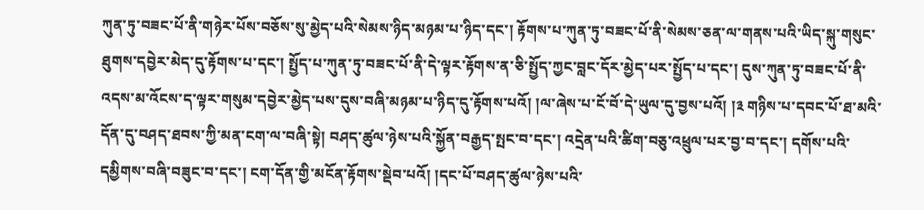ཀུན་ཏུ་བཟང་པོ་ནི་གཉེར་པོས་བཅོས་སུ་མྱེད་པའི་སེམས་ཉིད་མཉམ་པ་ཉིད་དང་། རྟོགས་པ་ཀུན་ཏུ་བཟང་པོ་ནི་སེམས་ཅན་ལ་གནས་པའི་ཡིད་སྐུ་གསུང་ཐུགས་དབྱེར་མེད་དུ་རྟོགས་པ་དང་། སྤྱོད་པ་ཀུན་ཏུ་བཟང་པོ་ནི་དེ་ལྟར་རྟོགས་ན་ཅི་སྤྱོད་ཀྱང་བླང་དོར་མྱེད་པར་སྤྱོད་པ་དང་། དུས་ཀུན་ཏུ་བཟང་པོ་ནི་འདས་མ་འོངས་ད་ལྟར་གསུམ་དབྱེར་མྱེད་པས་དུས་བཞི་མཉམ་པ་ཉིད་དུ་རྟོགས་པའོ། །ལ་ཞེས་པ་ངོ་བོ་དེ་ཡུལ་དུ་བྱས་པའོ། །༣ གཉིས་པ་དབང་པོ་ཐ་མའི་དོན་དུ་བཤད་ཐབས་ཀྱི་མན་ངག་ལ་བཞི་སྟེ། བཤད་ཚུལ་ཉེས་པའི་སྐྱོན་བརྒྱད་སྤང་བ་དང་། འདྲེན་པའི་ཚིག་བཅུ་འཕྲུལ་པར་བྱ་བ་དང་། དགོས་པའི་དམྱིགས་བཞི་བཟུང་བ་དང་། ངག་དོན་གྱི་མངོན་རྟོགས་སྡེབ་པའོ། །དང་པོ་བཤད་ཚུལ་ཉེས་པའི་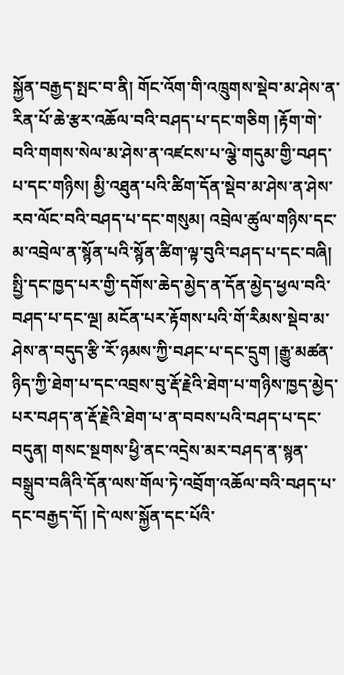སྐྱོན་བརྒྱད་སྤང་བ་ནི། གོང་འོག་གི་འཁྲུགས་སྡེབ་མ་ཤེས་ན་རིན་པོ་ཆེ་རྩར་འཆོལ་བའི་བཤད་པ་དང་གཅིག །རྟོག་གེ་བའི་གགས་སེལ་མ་ཤེས་ན་འཛངས་པ་ལྕེ་གདུམ་གྱི་བཤད་པ་དང་གཉིས། མྱི་འཐུན་པའི་ཚིག་དོན་སྡེབ་མ་ཤེས་ན་ཤེས་རབ་ལོང་བའི་བཤད་པ་དང་གསུམ། འབྲེལ་ཚུལ་གཉིས་དང་མ་འབྲེལ་ན་སྙོན་པའི་སྙོན་ཚིག་ལྟ་བུའི་བཤད་པ་དང་བཞི། སྤྱི་དང་ཁྱད་པར་གྱི་དགོས་ཆེད་མྱེད་ན་དོན་མྱེད་ཕྱལ་བའི་བཤད་པ་དང་ལྔ། མངོན་པར་རྟོགས་པའི་གོ་རིམས་སྡེབ་མ་ཤེས་ན་བདུད་རྩི་རོ་ཉམས་ཀྱི་བཤང་པ་དང་དྲུག །རྒྱུ་མཚན་ཉིད་ཀྱི་ཐེག་པ་དང་འབྲས་བུ་རྡོ་རྗེའི་ཐེག་པ་གཉིས་ཁྱད་མྱེད་པར་བཤད་ན་རྡོ་རྗེའི་ཐེག་པ་ན་བབས་པའི་བཤད་པ་དང་བདུན། གསང་སྔགས་ཕྱི་ནང་འདྲེས་མར་བཤད་ན་སྙན་བསྒྲུབ་བཞིའི་དོན་ལས་གོལ་ཏེ་འབྲོག་འཆོལ་བའི་བཤད་པ་དང་བརྒྱད་དོ། །དེ་ལས་སྐྱོན་དང་པོའི་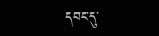དབང་དུ་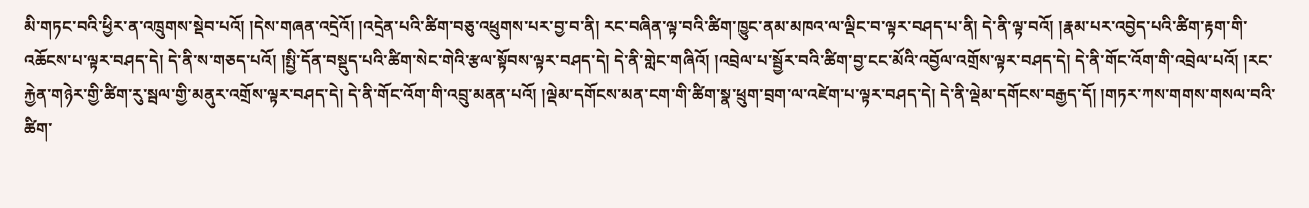མི་གཏང་བའི་ཕྱིར་ན་འཁྲུགས་སྡེབ་པའོ། །དེས་གཞན་འདྲེའོ། །འདྲེན་པའི་ཚིག་བཅུ་འཕྲུགས་པར་བྱ་བ་ནི། རང་བཞིན་ལྟ་བའི་ཚིག་ཁྱུང་ནམ་མཁའ་ལ་ལྡིང་བ་ལྟར་བཤད་པ་ནི། དེ་ནི་ལྟ་བའོ། །རྣམ་པར་འབྱེད་པའི་ཚིག་རྟག་གི་འཆོངས་པ་ལྟར་བཤད་དེ། དེ་ནི་ས་གཅད་པའོ། །སྤྱི་དོན་བསྡུད་པའི་ཚིག་སེང་གེའི་རྩལ་སྟོབས་ལྟར་བཤད་དེ། དེ་ནི་གླེང་གཞིའོ། །འབྲེལ་པ་སྦྱོར་བའི་ཚིག་བྱ་ངང་མོའི་འབྱོལ་འགྲོས་ལྟར་བཤད་དེ། དེ་ནི་གོང་འོག་གི་འབྲེལ་པའོ། །རང་རྐྱེན་གཉེར་གྱི་ཚིག་རུ་སྦལ་གྱི་མནུར་འགྲོས་ལྟར་བཤད་དེ། དེ་ནི་གོང་འོག་གི་འབྲུ་མནན་པའོ། །ལྡེམ་དགོངས་མན་ངག་གི་ཚིག་སྣ་ཕྲུག་བྲག་ལ་འཛེག་པ་ལྟར་བཤད་དེ། དེ་ནི་ལྡེམ་དགོངས་བརྒྱད་དོ། །གཏར་ཀས་གགས་གསལ་བའི་ཚིག་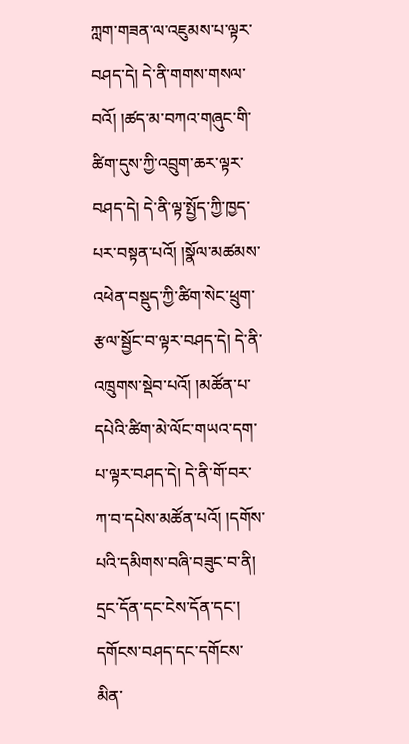ཀླག་གཟན་ལ་འཇུམས་པ་ལྟར་བཤད་དེ། དེ་ནི་གགས་གསལ་བའོ། །ཚད་མ་བཀའ་གཞུང་གི་ཚིག་དུས་ཀྱི་འབྲུག་ཆར་ལྟར་བཤད་དེ། དེ་ནི་ལྟ་སྤྱོད་ཀྱི་ཁྱད་པར་བསྟན་པའོ། །སྣོལ་མཚམས་འཕེན་བསྡུད་ཀྱི་ཚིག་སེང་ཕྲུག་རྩལ་སྦྱོང་བ་ལྟར་བཤད་དེ། དེ་ནི་འཁྲུགས་སྡེབ་པའོ། །མཚོན་པ་དཔེའི་ཚིག་མེ་ལོང་གཡའ་དག་པ་ལྟར་བཤད་དེ། དེ་ནི་གོ་བར་ཀ་བ་དཔེས་མཚོན་པའོ། །དགོས་པའི་དམིགས་བཞི་བཟུང་བ་ནི། དྲང་དོན་དང་ངེས་དོན་དང་། དགོངས་བཤད་དང་དགོངས་མིན་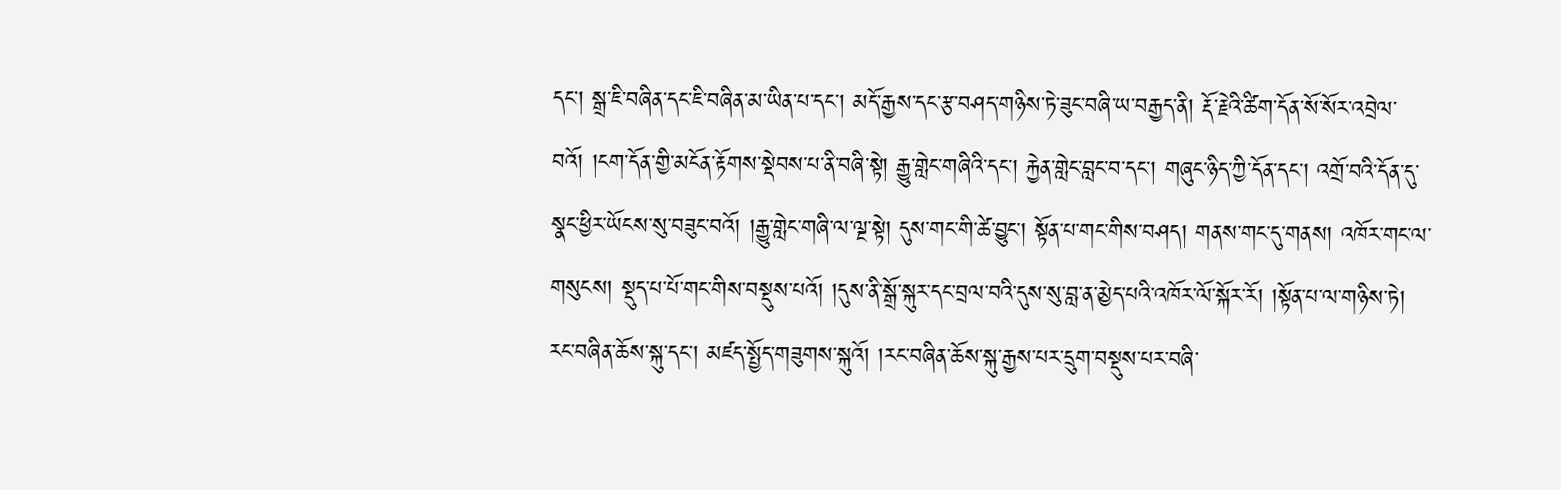དང་། སྒྲ་ཇི་བཞིན་དང་ཇི་བཞིན་མ་ཡིན་པ་དང་། མདོ་རྒྱས་དང་རྩ་བཤད་གཉིས་ཏེ་ཟུང་བཞི་ཡ་བརྒྱད་ནི། རྡོ་རྗེའི་ཚིག་དོན་སོ་སོར་འབྲེལ་བའོ། །ངག་དོན་གྱི་མངོན་རྟོགས་སྡེབས་པ་ནི་བཞི་སྟེ། རྒྱུ་གླེང་གཞིའི་དང་། རྐྱེན་གླེང་བླང་བ་དང་། གཞུང་ཉིད་ཀྱི་དོན་དང་། འགྲོ་བའི་དོན་དུ་སྣང་ཕྱིར་ཡོངས་སུ་བཟུང་བའོ། །རྒྱུ་གླེང་གཞི་ལ་ལྔ་སྟེ། དུས་གང་གི་ཚེ་བྱུང་། སྟོན་པ་གང་གིས་བཤད། གནས་གང་དུ་གནས། འཁོར་གང་ལ་གསུངས། སྡུད་པ་པོ་གང་གིས་བསྡུས་པའོ། །དུས་ནི་སྒྲོ་སྐུར་དང་བྲལ་བའི་དུས་སུ་བླ་ན་མྱེད་པའི་འཁོར་ལོ་སྐོར་རོ། །སྟོན་པ་ལ་གཉིས་ཏེ། རང་བཞིན་ཆོས་སྐུ་དང་། མཛད་སྤྱོད་གཟུགས་སྐུའོ། །རང་བཞིན་ཆོས་སྐུ་རྒྱས་པར་དྲུག་བསྡུས་པར་བཞི་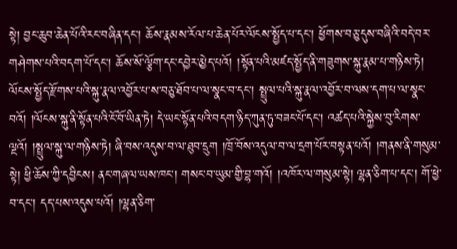སྟེ། བྱང་ཆུབ་ཆེན་པོའི་རང་བཞིན་དང་། ཆོས་རྣམས་རོལ་པ་ཆེན་པོར་ལོངས་སྤྱོད་པ་དང་། ཕྱོགས་བཅུ་དུས་བཞིའི་བདེ་བར་གཤེགས་པའི་བདག་པོ་དང་། ཆོས་སོ་ལྕོག་དང་དབྱེར་མྱེད་པའོ། །སྟོན་པའི་མཛད་སྤྱོད་ནི་གཟུགས་སྐུ་རྣམ་པ་གཉིས་ཏེ། ལོངས་སྤྱོད་རྫོགས་པའི་སྐུ་རྣལ་འབྱོར་པ་ས་བཅུ་ཐོབ་པ་ལ་སྣང་བ་དང་། སྤྲུལ་པའི་སྐུ་རྣལ་འབྱོར་བ་ལས་དག་པ་ལ་སྣང་བའོ། །ལོངས་སྐུ་ནི་སྟོན་པའི་ངོ་བོ་ཡིན་ཏེ། དེ་ཡང་སྟོན་པའི་བདག་ཉིད་ཀུན་ཏུ་བཟང་པོ་དང་། འཚད་པའི་སྐྱེས་བུ་རིགས་ལྔའོ། །སྤྲུལ་སྐུ་ལ་གཉིས་ཏེ། ཞི་བས་འདུས་བ་ལ་ཐུབ་དྲུག །ཁྲོ་བོས་འདུལ་བ་ལ་དྲག་པོར་བསྟན་པའོ། །གནས་ནི་གསུམ་སྟེ། ཕྱི་ཆོས་ཀྱི་དབྱིངས། ནང་གཞལ་ཡས་ཁང་། གསང་བ་ཡུམ་གྱི་བྷ་གའོ། །འཁོར་ལ་གསུམ་སྟེ། ལྷན་ཅིག་པ་དང་། གོ་ཕྱེ་བ་དང་། དད་པས་འདུས་པའོ། །ལྷན་ཅིག་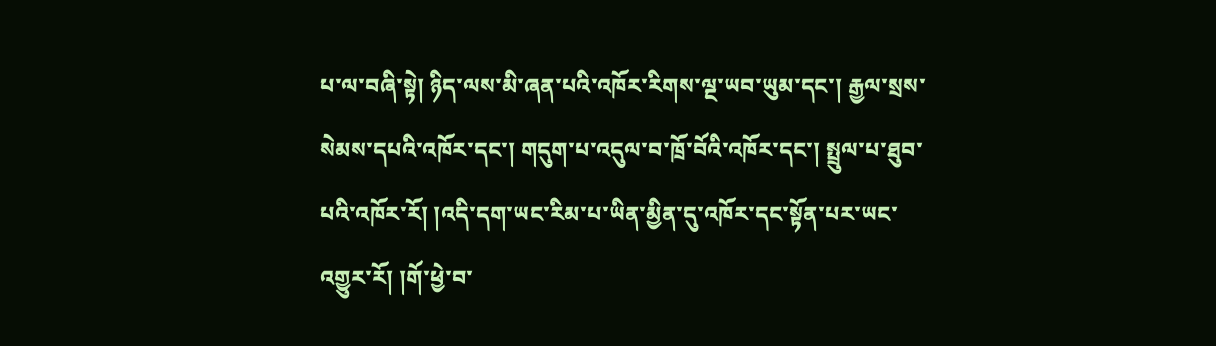པ་ལ་བཞི་སྟེ། ཉིད་ལས་མི་ཞན་པའི་འཁོར་རིགས་ལྔ་ཡབ་ཡུམ་དང་། རྒྱལ་སྲས་སེམས་དཔའི་འཁོར་དང་། གདུག་པ་འདུལ་བ་ཁྲོ་བོའི་འཁོར་དང་། སྤྲུལ་པ་ཐུབ་པའི་འཁོར་རོ། །འདི་དག་ཡང་རིམ་པ་ཡིན་མྱིན་དུ་འཁོར་དང་སྟོན་པར་ཡང་འགྱུར་རོ། །གོ་ཕྱེ་བ་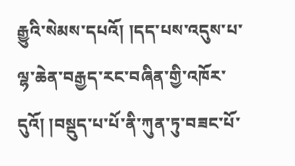རྒྱུའི་སེམས་དཔའོ། །དད་པས་འདུས་པ་ལྷ་ཆེན་བརྒྱད་རང་བཞིན་གྱི་འཁོར་དུའོ། །བསྡུད་པ་པོ་ནི་ཀུན་ཏུ་བཟང་པོ་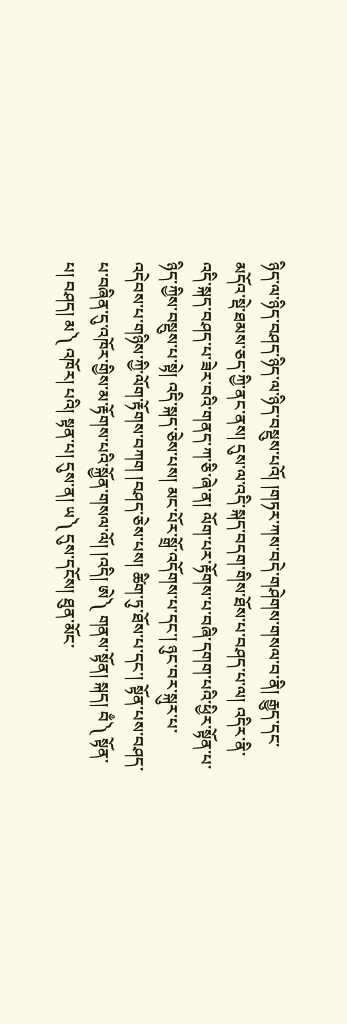ཉིད་ལ་ཉིད་བཤད་ཉིད་ལ་ཉིད་བསྡུས་པའོ། །གཏར་ཀས་བདེ་གཤེགས་གསལ་བ་ནི། རྒྱུད་དང་མདོའ་སྡེ་ཐམས་ཅད་ཀྱི་ནང་ནས། དུས་ལ་འདི་སྐད་བདག་གིས་ཐོས་པ་བཤད་པ་ལ། འདིར་ནི་འདི་སྐད་བཤད་པ་ཟེར་བའི་གནད་ཀ་ཅི་ཞེ་ན། ལོག་པར་རྟོགས་པ་བཞི་དགག་པའི་ཕྱིར་སྟོན་པ་ཉིད་ཀྱིས་བསྡུས་པ་སྟེ། འདི་སྐད་ཅེས་པས། མང་པོར་སྒྲོ་འདོགས་པ་དང་། ཉུང་བར་སྐུར་པ་འདེབས་པ་གཉིས་ཀྱི་ལོག་རྟོགས་བཀག །བཤད་ཅེས་པས། ཚིག་ཏུ་ཐོས་པ་དང་། སྟོན་པས་བཤད་པ་བཞིན་དུ་འཁོར་གྱིས་མ་རྟོགས་པའི་སྐྱོན་གསལ་ལོ། །འདི། ཨེ༽ གནས་སྟོན། སྐད། བྃ༽ སྟོན་པ། བཤད། མ༽ འཁོར། པའི། སྟན་པ། དུས་ན། ཡ༽ དུས་དངོས། ཐུན་མོང་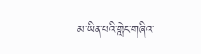མ་ཡིན་པའི་གླེང་གཞིའ་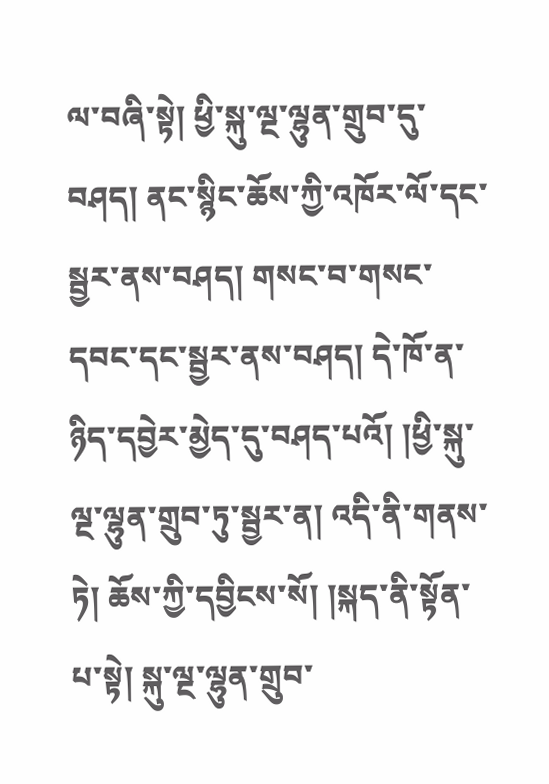ལ་བཞི་སྟེ། ཕྱི་སྐུ་ལྔ་ལྷུན་གྲུབ་དུ་བཤད། ནང་སྙིང་ཆོས་ཀྱི་འཁོར་ལོ་དང་སྦྱར་ནས་བཤད། གསང་བ་གསང་དབང་དང་སྦྱར་ནས་བཤད། དེ་ཁོ་ན་ཉིད་དབྱེར་མྱེད་དུ་བཤད་པའོ། །ཕྱི་སྐུ་ལྔ་ལྷུན་གྲུབ་ཏུ་སྦྱར་ན། འདི་ནི་གནས་ཏེ། ཆོས་ཀྱི་དབྱིངས་སོ། །སྐད་ནི་སྟོན་པ་སྟེ། སྐུ་ལྔ་ལྷུན་གྲུབ་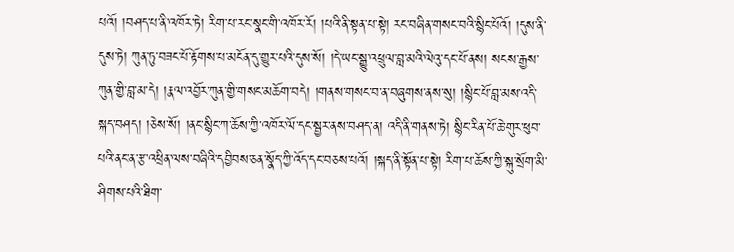པའོ། །བཤད་པ་ནི་འཁོར་ཏེ། རིག་པ་རང་སྣང་གི་འཁོར་རོ། །པའི་ནི་སྟན་པ་སྟེ། རང་བཞིན་གསང་བའི་སྙིང་པོའོ། །དུས་ནི་དུས་ཏེ། ཀུན་ཏུ་བཟང་པོ་རྟོགས་པ་མངོན་དུ་གྱུར་པའི་དུས་སོ། །དེ་ཡང་སྒྱུ་འཕྲུལ་བླ་མའི་ལེའུ་དང་པོ་ནས། སངས་རྒྱས་ཀུན་གྱི་བླ་མ་དེ། །རྣལ་འབྱོར་ཀུན་གྱི་གསང་མཆོག་བདེ། །གནས་གསང་བ་ན་བཞུགས་ནས་སུ། །སྙིང་པོ་བླ་མས་འདི་སྐད་བཤད། །ཅེས་སོ། །ནང་སྙིང་ཀ་ཆོས་ཀྱི་འཁོར་ལོ་དང་སྦྱར་ནས་བཤད་ན། འདི་ནི་གནས་ཏེ། སྙིང་རིན་པོ་ཆེ་གུར་ཕུབ་པའི་ནང་ན་རྩ་འཕྲིན་ལས་བཞིའི་དབྱིབས་ཅན་སྣོད་ཀྱི་འོད་དང་བཅས་པའོ། །སྐད་ནི་སྟོན་པ་སྟེ། རིག་པ་ཆོས་ཀྱི་སྐུ་སྲོག་མི་ཤིགས་པའི་ཐིག་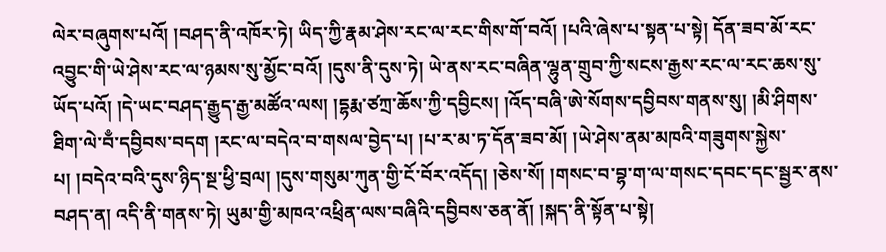ལེར་བཞུགས་པའོ། །བཤད་ནི་འཁོར་ཏེ། ཡིད་ཀྱི་རྣམ་ཤེས་རང་ལ་རང་གིས་གོ་བའོ། །པའི་ཞེས་པ་སྟན་པ་སྟེ། དོན་ཟབ་མོ་རང་འབྱུང་གི་ཡེ་ཤེས་རང་ལ་ཉམས་སུ་མྱོང་བའོ། །དུས་ནི་དུས་ཏེ། ཡེ་ནས་རང་བཞིན་ལྷུན་གྲུབ་ཀྱི་སངས་རྒྱས་རང་ལ་རང་ཆས་སུ་ཡོད་པའོ། །དེ་ཡང་བཤད་རྒྱུད་རྒྱ་མཚོའ་ལས། །དྷརྨ་ཙཀྲ་ཆོས་ཀྱི་དབྱིངས། །འོད་བཞི་ཨེ་སོགས་དབྱིབས་གནས་སུ། །མི་ཤིགས་ཐིག་ལེ་བྃ་དབྱིབས་བདག །རང་ལ་བདེའ་བ་གསལ་བྱེད་པ། །པ་ར་མ་ཏ་དོན་ཟབ་མོ། །ཡེ་ཤེས་ནམ་མཁའི་གཟུགས་སྐྱེས་པ། །བདེའ་བའི་དུས་ཉིད་སྔ་ཕྱི་བྲལ། །དུས་གསུམ་ཀུན་གྱི་ངོ་བོར་འདོད། །ཅེས་སོ། །གསང་བ་བྷ་ག་ལ་གསང་དབང་དང་སྦྱར་ནས་བཤད་ན། འདི་ནི་གནས་ཏེ། ཡུམ་གྱི་མཁའ་འཕྲིན་ལས་བཞིའི་དབྱིབས་ཅན་ནོ། །སྐད་ནི་སྟོན་པ་སྟེ།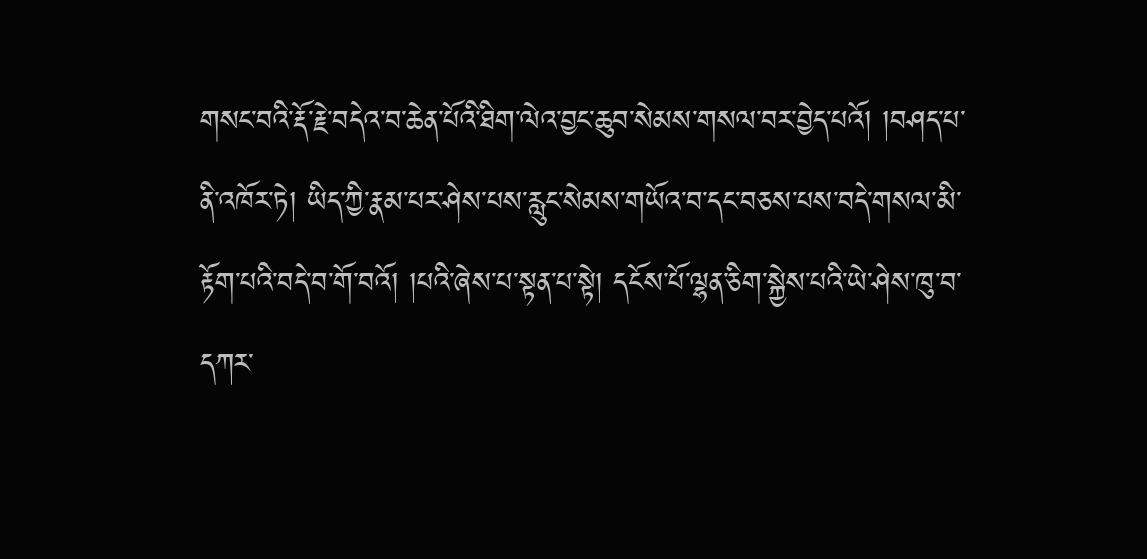གསང་བའི་རྡོ་རྗེ་བདེའ་བ་ཆེན་པོའི་ཐིག་ལེའ་བྱང་ཆུབ་སེམས་གསལ་བར་བྱེད་པའོ། །བཤད་པ་ནི་འཁོར་ཏེ། ཡིད་ཀྱི་རྣམ་པར་ཤེས་པས་རླུང་སེམས་གཡོའ་བ་དང་བཅས་པས་བདེ་གསལ་མི་རྟོག་པའི་བདེ་བ་གོ་བའོ། །པའི་ཞེས་པ་སྟན་པ་སྟེ། དངོས་པོ་ལྷན་ཅིག་སྐྱེས་པའི་ཡེ་ཤེས་ཁུ་བ་དཀར་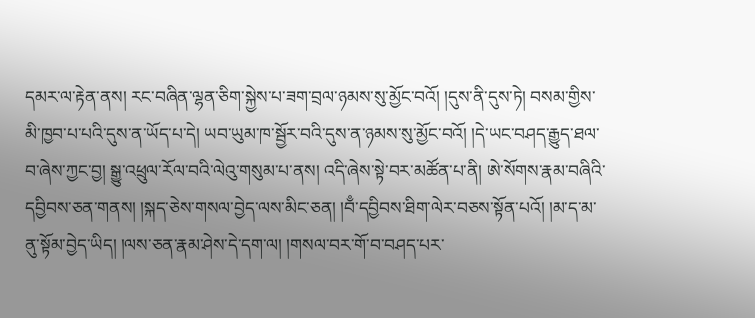དམར་ལ་རྟེན་ནས། རང་བཞིན་ལྷན་ཅིག་སྐྱེས་པ་ཟག་བྲལ་ཉམས་སུ་མྱོང་བའོ། །དུས་ནི་དུས་ཏེ། བསམ་གྱིས་མི་ཁྱབ་པ་པའི་དུས་ན་ཡོད་པ་དེ། ཡབ་ཡུམ་ཁ་སྦྱོར་བའི་དུས་ན་ཉམས་སུ་མྱོང་བའོ། །དེ་ཡང་བཤད་རྒྱུད་ཐལ་བ་ཞེས་ཀྱང་བྱ། སྒྱུ་འཕྲུལ་རོལ་བའི་ལེའུ་གསུམ་པ་ནས། འདི་ཞེས་སྟེ་བར་མཚོན་པ་ནི། ཨེ་སོགས་རྣམ་བཞིའི་དབྱིབས་ཅན་གནས། །སྐད་ཅེས་གསལ་བྱེད་ལས་མིང་ཅན། །བྃ་དབྱིབས་ཐིག་ལེར་བཅས་སྟོན་པའོ། །མ་ད་མ་ནུ་སྟོམ་བྱེད་ཡིད། །ལས་ཅན་རྣམ་ཤེས་དེ་དག་ལ། །གསལ་བར་གོ་བ་བཤད་པར་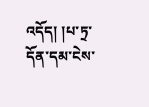འདོད། །པ་ཏྲ་དོན་དམ་ངེས་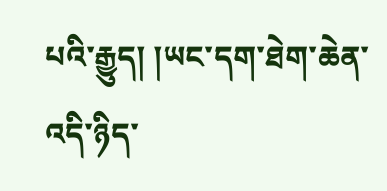པའི་རྒྱུད། །ཡང་དག་ཐེག་ཆེན་འདི་ཉིད་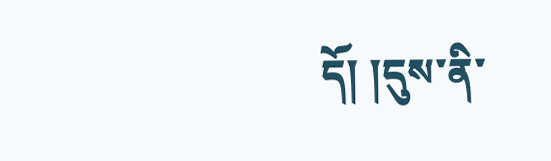དོ། །དུས་ནི་